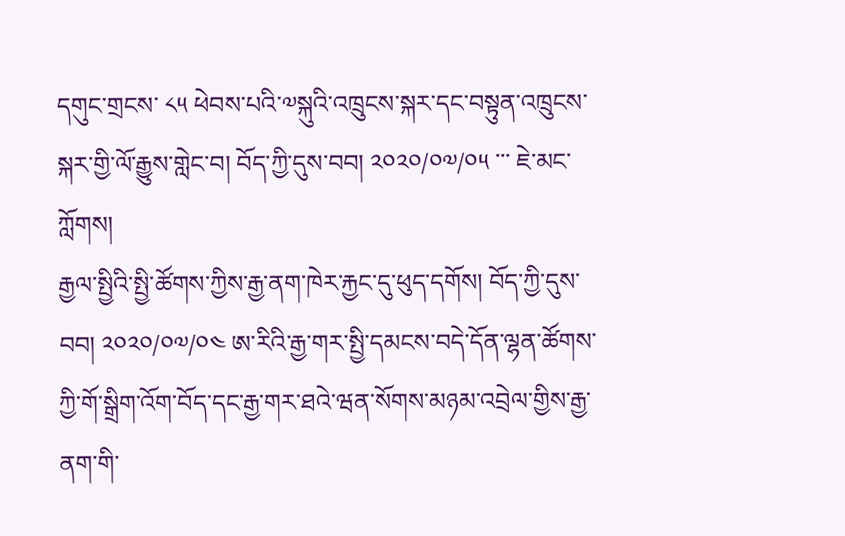དགུང་གྲངས་ ༨༥ ཕེབས་པའི་༧སྐུའི་འཁྲུངས་སྐར་དང་བསྟུན་འཁྲུངས་སྐར་གྱི་ལོ་རྒྱུས་གླེང་བ། བོད་ཀྱི་དུས་བབ། ༢༠༢༠/༠༧/༠༥ ་་་ ཇེ་མང་ཀློགས།
རྒྱལ་སྤྱིའི་སྤྱི་ཚོགས་ཀྱིས་རྒྱ་ནག་ཁེར་རྐྱང་དུ་ཕུད་དགོས། བོད་ཀྱི་དུས་བབ། ༢༠༢༠/༠༧/༠༤ ཨ་རིའི་རྒྱ་གར་སྤྱི་དམངས་བདེ་དོན་ལྷན་ཚོགས་ཀྱི་གོ་སྒྲིག་འོག་བོད་དང་རྒྱ་གར་ཐའེ་ཝན་སོགས་མཉམ་འབྲེལ་གྱིས་རྒྱ་ནག་གི་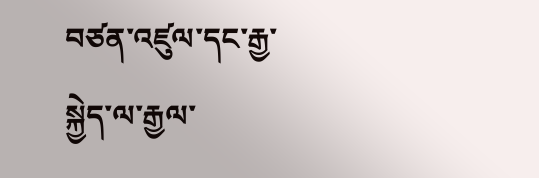བཙན་འཛུལ་དང་རྒྱ་སྐྱེད་ལ་རྒྱལ་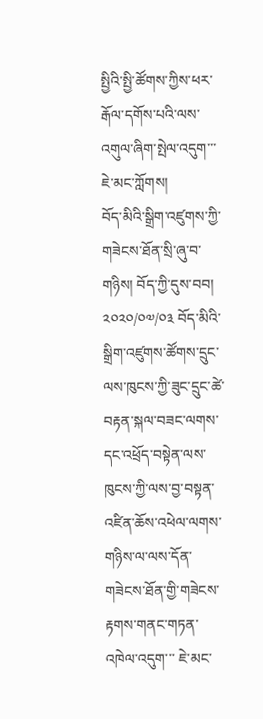སྤྱིའི་སྤྱི་ཚོགས་ཀྱིས་ཕར་རྒོལ་དགོས་པའི་ལས་འགུལ་ཞིག་སྤེལ་འདུག་་་ ཇེ་མང་ཀློགས།
བོད་མིའི་སྒྲིག་འཛུགས་ཀྱི་གཟེངས་ཐོན་སྲི་ཞུ་བ་གཉིས། བོད་ཀྱི་དུས་བབ། ༢༠༢༠/༠༧/༠༣ བོད་མིའི་སྒྲིག་འཛུགས་ཚོགས་དྲུང་ལས་ཁུངས་ཀྱི་ཟུང་དྲུང་ཚེ་བརྟན་སྐལ་བཟང་ལགས་དང་འཕྲོད་བསྟེན་ལས་ཁུངས་ཀྱི་ལས་བྱ་བསྟན་འཛིན་ཆོས་འཕེལ་ལགས་གཉིས་ལ་ལས་དོན་གཟེངས་ཐོན་གྱི་གཟེངས་རྟགས་གནང་གཏན་འཁེལ་འདུག་་་ ཇེ་མང་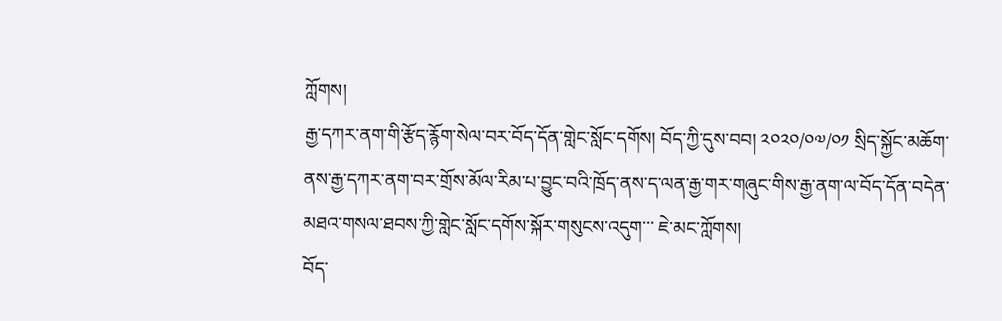ཀློགས།
རྒྱ་དཀར་ནག་གི་རྩོད་རྙོག་སེལ་བར་བོད་དོན་གླེང་སློང་དགོས། བོད་ཀྱི་དུས་བབ། ༢༠༢༠/༠༧/༠༡ སྲིད་སྐྱོང་མཆོག་ནས་རྒྱ་དཀར་ནག་བར་གྲོས་མོལ་རིམ་པ་བྱུང་བའི་ཁྲོད་ནས་ད་ལན་རྒྱ་གར་གཞུང་གིས་རྒྱ་ནག་ལ་བོད་དོན་བདེན་མཐའ་གསལ་ཐབས་ཀྱི་གླེང་སློང་དགོས་སྐོར་གསུངས་འདུག་་་ ཇེ་མང་ཀློགས།
བོད་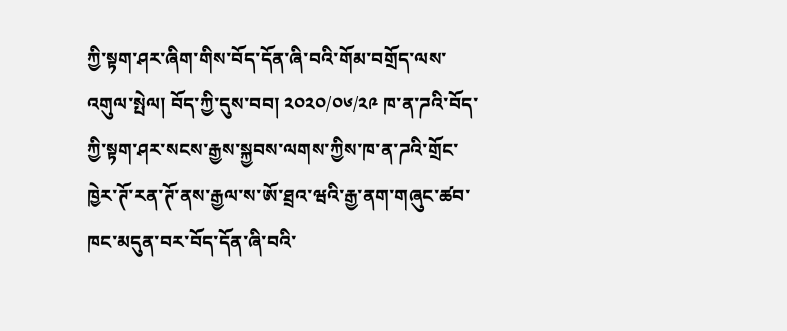ཀྱི་སྟག་ཤར་ཞིག་གིས་བོད་དོན་ཞི་བའི་གོམ་བགྲོད་ལས་འགུལ་སྤེལ། བོད་ཀྱི་དུས་བབ། ༢༠༢༠/༠༦/༢༩ ཁ་ན་ཌའི་བོད་ཀྱི་སྟག་ཤར་སངས་རྒྱས་སྐྱབས་ལགས་ཀྱིས་ཁ་ན་ཌའི་གྲོང་ཁྱེར་ཊོ་རན་ཊོ་ནས་རྒྱལ་ས་ཨོ་ཐྲའ་ཝའི་རྒྱ་ནག་གཞུང་ཚབ་ཁང་མདུན་བར་བོད་དོན་ཞི་བའི་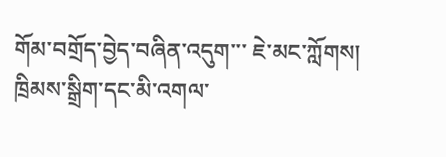གོམ་བགྲོད་བྱེད་བཞིན་འདུག་་་ ཇེ་མང་ཀློགས།
ཁྲིམས་སྒྲིག་དང་མི་འགལ་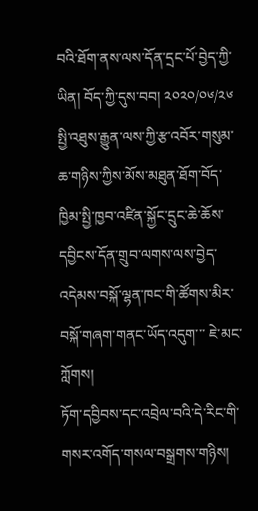བའི་ཐོག་ནས་ལས་དོན་དྲང་པོ་བྱེད་ཀྱི་ཡིན། བོད་ཀྱི་དུས་བབ། ༢༠༢༠/༠༦/༢༦ སྤྱི་འཐུས་རྒྱུན་ལས་ཀྱི་རྩ་འབོར་གསུམ་ཆ་གཉིས་ཀྱིས་མོས་མཐུན་ཐོག་བོད་ཁྱིམ་སྤྱི་ཁྱབ་འཛིན་སྐྱོང་དྲུང་ཆེ་ཆོས་དབྱིངས་དོན་གྲུབ་ལགས་ལས་བྱེད་འདེམས་བསྐོ་ལྷན་ཁང་གི་ཚོགས་མིར་བསྐོ་གཞག་གནང་ཡོད་འདུག་་་ ཇེ་མང་ཀློགས།
ཏོག་དབྱིབས་དང་འབྲེལ་བའི་དེ་རིང་གི་གསར་འགོད་གསལ་བསྒྲགས་གཉིས།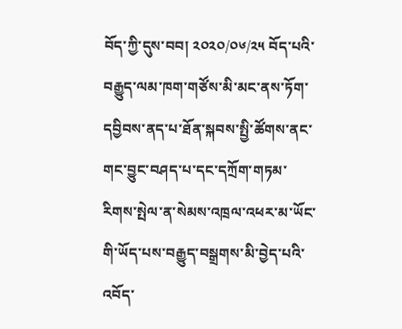བོད་ཀྱི་དུས་བབ། ༢༠༢༠/༠༦/༢༥ བོད་པའི་བརྒྱུད་ལམ་ཁག་གཙོས་མི་མང་ནས་ཏོག་དབྱིབས་ནད་པ་ཐོན་སྐབས་སྤྱི་ཚོགས་ནང་གང་བྱུང་བཤད་པ་དང་དཀྲོག་གཏམ་རིགས་སྤེལ་ན་སེམས་འཁྲལ་འཕར་མ་ཡོང་གི་ཡོད་པས་བརྒྱུད་བསྒྲགས་མི་བྱེད་པའི་འབོད་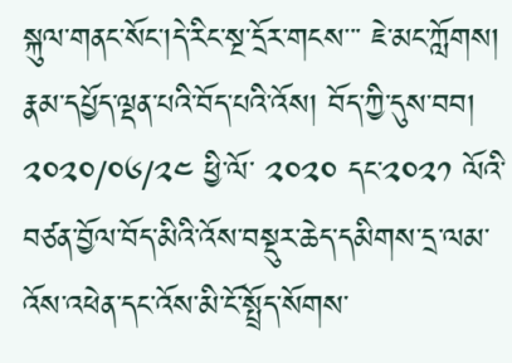སྐུལ་གནང་སོང་།དེ་རིང་སྔ་དྲོར་གངས་་་ ཇེ་མང་ཀློགས།
རྣམ་དཔྱོད་ལྡན་པའི་བོད་པའི་འོས། བོད་ཀྱི་དུས་བབ། ༢༠༢༠/༠༦/༢༤ ཕྱི་ལོ་ ༢༠༢༠ དང་༢༠༢༡ ལོའི་བཙན་བྱོལ་བོད་མིའི་འོས་བསྡུར་ཆེད་དམིགས་དྲ་ལམ་འོས་འཕེན་དང་འོས་མི་ངོ་སྤྲོད་སོགས་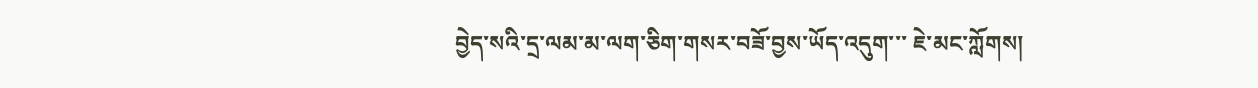བྱེད་སའི་དྲ་ལམ་མ་ལག་ཅིག་གསར་བཟོ་བྱས་ཡོད་འདུག་་་ ཇེ་མང་ཀློགས།